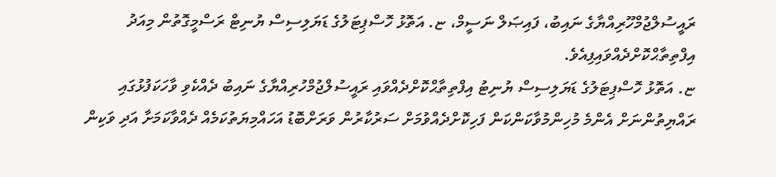ރައީސުލްޖުމްހޫރިއްޔާގެ ނައިބު، ފައިޞަލް ނަސީމް، ޏ. އަތޮޅު ހޮސްޕިޓަލުގެ ޑަޔަލިސިސް ޔުނިޓް ރަސްމީގޮތުން މިއަދު އިފްތިތާޙްކޮށްދެއްވައިފިއެވެ.
ޏ. އަތޮޅު ހޮސްޕިޓަލުގެ ޑަޔަލިސިސް ޔުނިޓު އިފްތިތާޙްކޮށްދެއްވައި ރައީސުލްޖުމްހުރިއްޔާގެ ނައިބު ދެއްކެވި ވާހަކަފުޅުގައި ރައްޔިތުންނަށް އެންމެ މުހިންމުވާކަންކަން ފަހިކޮށްދެއްވުމަށް ސަރުކާރުން ވަރަށްބޮޑު އަހައްމިޔަތުކަމެއް ދެއްވާކަމަށާ އަދި ވަކިން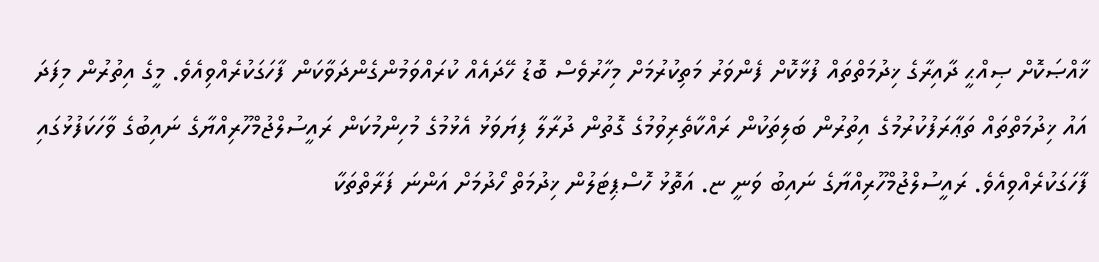ޚާއްޞަކޮށް ޞިއްޙީ ދާއިރާގެ ޚިދުމަތްތައް ފުޅާކޮށް ފެންވަރު މަތިކުރުމަށް މިހާރުވެސް ބޮޑު ހޭދައެއް ކުރައްވަމުންގެންދަވާކަން ފާހަގަކުރެއްވިއެވެ. މީގެ އިތުރުން މިފަދަ އައު ޚިދުމަތްތައް ތަޢާރަފުކުރުމުގެ އިތުރުން ބަލިތަކުން ރައްކާތެރިވުމުގެ ގޮތުން ދުރާލާ ފިޔަވަޅު އެޅުމުގެ މުހިންމުކަން ރައީސުލްޖުމްހޫރިއްޔާގެ ނައިބުގެ ވާހަކަފުޅުގައި ފާހަގަކުރެއްވިއެވެ. ރައީސުލްޖުމްހޫރިއްޔާގެ ނައިބު ވަނީ ޏ. އަތޮޅު ހޮސްޕިޓަލުން ޚިދުމަތް ހޯދުމަށް އަންނަ ފަރާތްތަކާ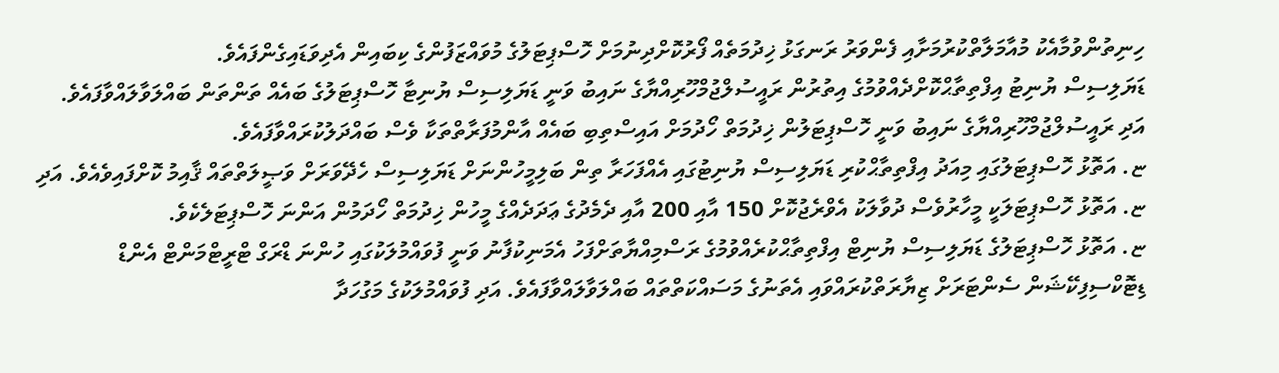ހިނިތުންވުމާއެކު މުއާމަލާތްކުރުމަށާއި ފެންވަރު ރަނގަޅު ޚިދުމަތެއް ފޯރުކޮށްދިނުމަށް ހޮސްޕިޓަލުގެ މުވައްޒަފުންގެ ކިބައިން އެދިވަޑައިގެންފައެވެ.
ޑަޔަލިސިސް ޔުނިޓު އިފްތިތާޙްކޮށްދެއްވުމުގެ އިތުރުން ރައީސުލްޖުމްހޫރިއްޔާގެ ނައިބު ވަނީ ޑަޔަލިސިސް ޔުނިޓާ ހޮސްޕިޓަލުގެ ބައެއް ތަންތަން ބައްލަވާލައްވާފައެވެ. އަދި ރައީސުލްޖުމްހޫރިއްޔާގެ ނައިބު ވަނީ ހޮސްޕިޓަލުން ޚިދުމަތް ހޯދުމަށް އައިސްތިބި ބައެއް އާންމުފަރާތްތަކާ ވެސް ބައްދަލުކުރައްވާފައެވެ.
ޏ. އަތޮޅު ހޮސްޕިޓަލުގައި މިއަދު އިފްތިތާޙްކުރި ޑަޔަލިސިސް ޔުނިޓުގައި އެއްފަހަރާ ތިން ބަލިމީހުންނަށް ޑަޔަލިސިސް ހެދޭވަރަށް ވަޞީލަތްތައް ޤާއިމު ކޮށްފައިވެއެވެ. އަދި ޏ. އަތޮޅު ހޮސްޕިޓަލަކީ މީހާރުވެސް ދުވާލަކު އެވްރެޖުކޮށް 150 އާއި 200 އާއި ދެމެދުގެ ޢަދަދެއްގެ މީހުން ޚިދުމަތް ހޯދަމުން އަންނަ ހޮސްޕިޓަލެކެވެ.
ޏ. އަތޮޅު ހޮސްޕިޓަލުގެ ޑަޔަލިސިސް ޔުނިޓް އިފްތިތާޙްކުރެއްވުމުގެ ރަސްމިއްޔާތަށްފަހު އެމަނިކުފާނު ވަނީ ފުވައްމުލަކުގައި ހުންނަ ޑްރަގް ޓްރީޓްމަންޓް އެންޑް ޑިޓޮކްސިފިކޭޝަން ސެންޓަރަށް ޒިޔާރަތްކުރައްވައި އެތަނުގެ މަސައްކަތްތައް ބައްލަވާލައްވާފައެވެ. އަދި ފުވައްމުލަކުގެ މަގުހަދާ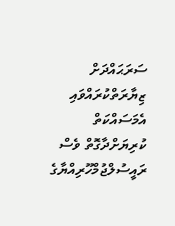ސަރަޙައްދަށް ޒިޔާރަތްކުރައްވައި އެމަސައްކަތް ކުރިޔަށްދާގޮތް ވެސް ރައީސުލްޖުމްހޫރިއްޔާގެ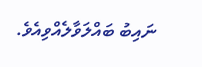ނައިބު ބައްލަވާލެއްވިއެވެ.